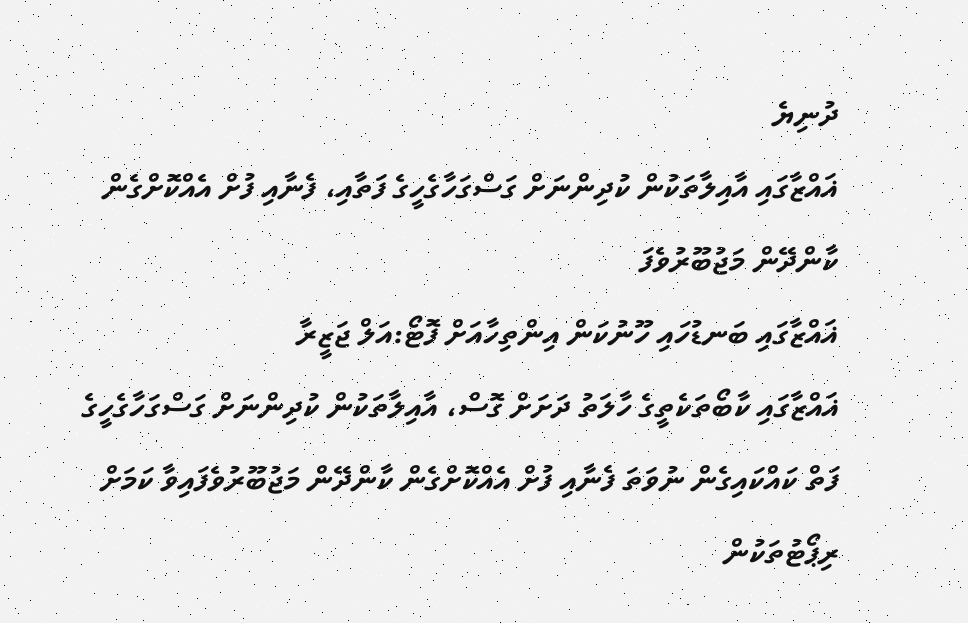ދުނިޔެ
ޣައްޒާގައި އާއިލާތަކުން ކުދިންނަށް ގަސްގަހާގެހީގެ ފަތާއި، ފެނާއި ފުށް އެއްކޮށްގެން ކާންދޭން މަޖުބޫރުވެފަ
ޣައްޒާގައި ބަނޑުހައި ހޫނުކަން އިންތިހާއަށް ފޮޓޯ:އަލް ޖަޒީރާ
ޣައްޒާގައި ކާބޯތަކެތީގެ ހާލަތު ދަށަށް ގޮސް، އާއިލާތަކުން ކުދިންނަށް ގަސްގަހާގެހީގެ ފަތް ކައްކައިގެން ނުވަތަ ފެނާއި ފުށް އެއްކޮށްގެން ކާންދޭން މަޖުބޫރުވެފައިވާ ކަމަށް ރިޕޯޓުތަކުން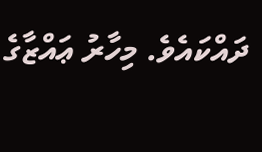ދައްކައެވެ. މިހާރު ޢައްޒާގެ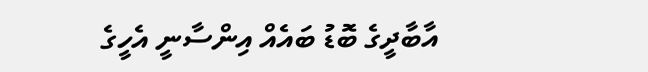އާބާދީގެ ބޮޑު ބައެއް އިންސާނީ އެހީގެ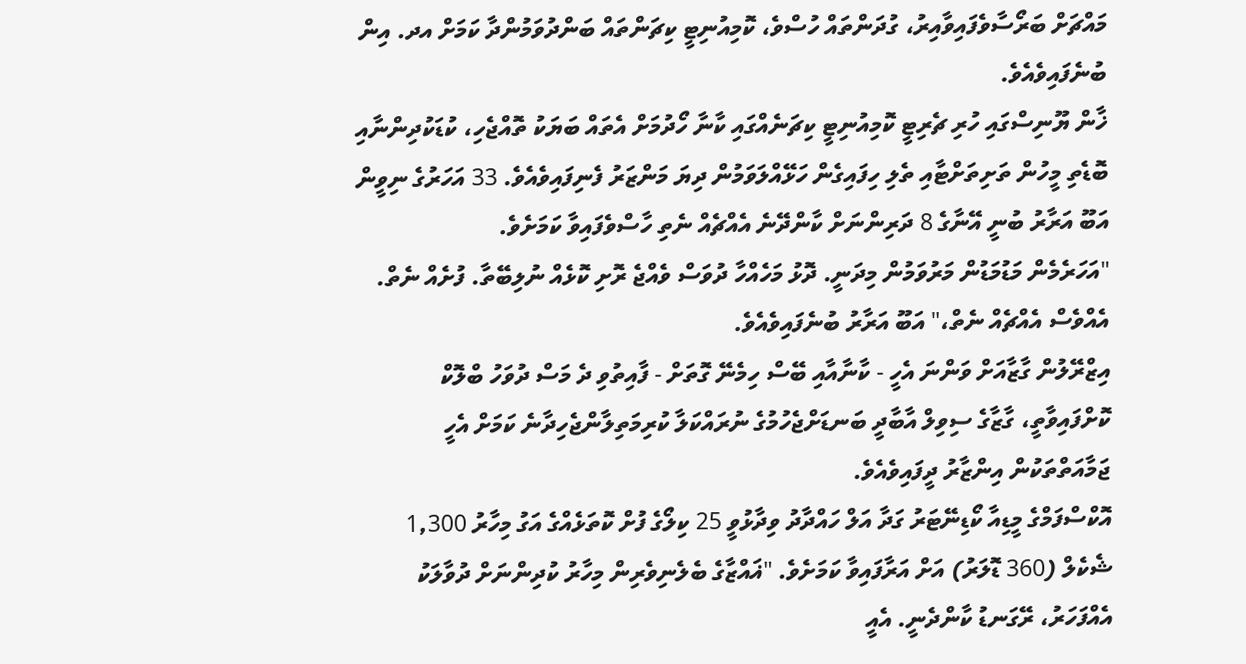މައްޗަށް ބަރޯސާވެފައިވާއިރު، ގުދަންތައް ހުސްވެ، ކޮމިއުނިޓީ ކިޗަންތައް ބަންދުވަމުންދާ ކަމަށް އދ. އިން ބުނެފައިވެއެވެ.
ޚާން ޔޫނިސްގައި ހުރި ޗެރިޓީ ކޮމިއުނިޓީ ކިޗަނެއްގައި ކާނާ ހޯދުމަށް އެތައް ބަޔަކު ތޮއްޖެހި، ކުޑަކުދިންނާއި ބޮޑެތި މީހުން ތަށިތަށްޓާއި ތެލި ހިފައިގެން ހަޅޭއްލަވަމުން ދިޔަ މަންޒަރު ފެނިފައިވެއެވެ. 33 އަހަރުގެ ނިވީން އަބޫ އަރާރު ބުނީ އޭނާގެ 8 ދަރިންނަށް ކާންދޭނެ އެއްޗެއް ނެތި ހާސްވެފައިވާ ކަމަށެވެ.
"އަހަރެމެން މަޑުމަޑުން މަރުވަމުން މިދަނީ. ދޮޅު މަހެއްހާ ދުވަސް ވެއްޖެ ރޮށި ކޮޅެއް ނުލިބޭތާ. ފުށެއް ނެތް. އެއްވެސް އެއްޗެއް ނެތް،" އަބޫ އަރާރު ބުނެފައިވެއެވެ.
އިޒްރޭލުން ގާޒާއަށް ވަންނަ އެހީ - ކާނާއާއި ބޭސް ހިމެނޭ ގޮތަށް - ފާއިތުވި ދެ މަސް ދުވަހު ބްލޮކް ކޮށްފައިވާތީ، ގާޒާގެ ސިވިލް އާބާދީ ބަނޑަށްޖެހުމުގެ ނުރައްކަލާ ކުރިމަތިލާންޖެހިދާނެ ކަމަށް އެހީ ޖަމާއަތްތަކުން އިންޒާރު ދީފައިވެއެވެ.
އޮކްސްފަމްގެ މީޑިއާ ކޯޑިނޭޓަރު ގަދާ އަލް ހައްދާދު ވިދާޅުވީ 25 ކިލޯގެ ފުށް ކޮތަޅެއްގެ އަގު މިހާރު 1,300 ޝެކެލް (360 ޑޮލަރު) އަށް އަރާފައިވާ ކަމަށެވެ. "ޣައްޒާގެ ބެލެނިވެރިން މިހާރު ކުދިންނަށް ދުވާލަކު އެއްފަހަރު، ރޭގަނޑު ކާންދެނީ. އެއީ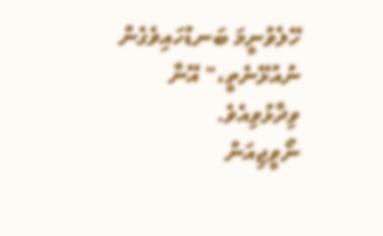ހޭލެވުނީމަ ބަނޑުހައިވެގެން ނުއުޅޭނެތީ،" އޭނާ ވިދާޅުވިއެވެ.
ނޯވީޖިއަން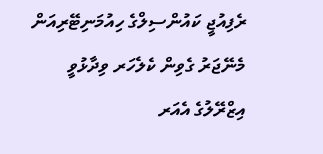ރެފިއުޖީ ކައުންސިލްގެ ހިއުމަނިޓޭރިއަން މެނޭޖަރު ގެވިން ކެލެހަރ ވިދާޅުވީ އިޒްރޭލުގެ އެއަރ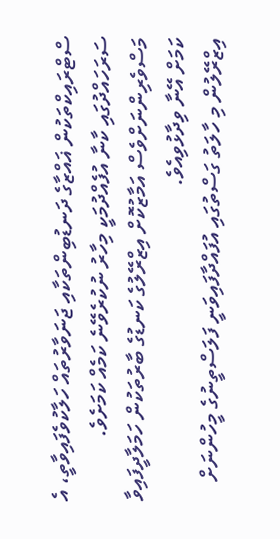ސްޓްރައިކްތަކުން ޣައްޒާގެ ދަނޑުބިންތަކާއި ޖަނަވާރުތައް ހަލާކުވެފައިވާތީ، އެ ސަރަހައްދުގައި ކާނާ އުފެއްދުމަކީ މިހާރު ނުކުރެވޭނެ ކަމެއް ކަމަށެވެ. މަސްވެރިންނަށްވެސް އަމާޒުކޮށް އިޒްރޭލުގެ ކަނޑުގެ ބާރުތަކުން ހަމަލާދީފައިވާ ކަމަށް އޭނާ ވިދާޅުވިއެވެ.
އިޒްރޭލުން މި ހާލަތު ގަސްތުގައި އުފައްދާފައިވަނީ ފަލަސްތީނުގެ މީހުންނަށް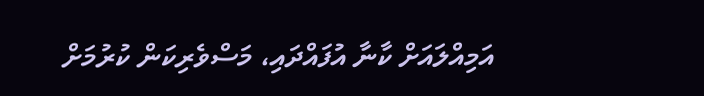އަމިއްލައަށް ކާނާ އުފައްދައި، މަސްވެރިކަން ކުރުމަށް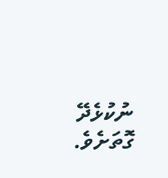ނުކުޅެދޭ ގޮތަށެވެ.